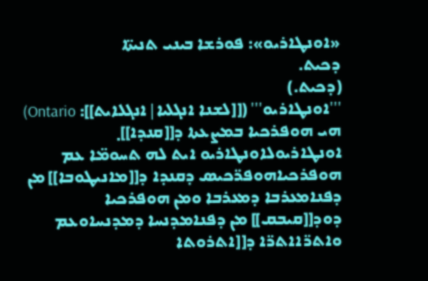«ܐܘܢܛܐܪܝܘ»: ܦܘܪܫܐ ܒܝܢܝ ܬܢܝܬ̈ܐ
ܕܟܝܬ.
(ܕܟܝܬ.)
'''ܐܘܢܛܐܪܝܘ''' ([[ܠܫܢܐ ܐܢܓܠܝܐ|ܐܢܓܠܐܝܬ]]: Ontario) ܗܝ ܗܘܦܪܟܝܐ ܒܡܨܥܬܐ ܕ[[ܩܢܕܐ]]܂ ܐܘܢܛܐܪܝܘܠܐܘܢܛܐܪܝܘ ܐܝܬ ܠܗ ܬܚܘܡ̈ܐ ܥܡ ܗܘܦܪܟܝܐܗܘܦܪ̈ܟܝܣ ܕܩܢܕܐ ܕ[[ܡܐܢܝܛܘܒܐ]] ܡܢ ܕܦܢܐܡܥܪܒܐ ܕܡܥܪܒܐ ܘܡܢ ܗܘܦܪܟܝܐ ܕܘܕ[[ܩܝܒܩ]] ܡܢ ܕܦܢܐܡܕܢܚܐ ܕܡܕܢܚܐܘܥܡ ܘܐܬܪ̈ܐܐܬܪ̈ܐ ܕ[[ܐܬܪܘܬܐ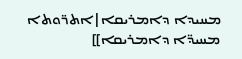ܡܚܝܕܐ ܕܐܡܪܝܩܐ|ܐܬܪ̈ܘܬܐ ܡܚܝܕ̈ܐ ܕܐܡܪܝܩܐ]]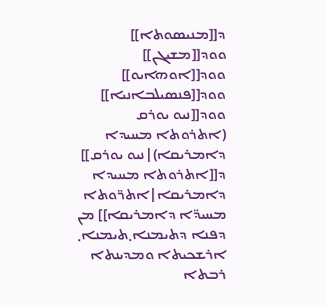ܕ[[ܡܢܝܣܘܬܐ]] ܘܘܕ[[ܡܫܝܓܢ]] ܘܘܕ[[ܐܘܗܐܝܘ]] ܘܘܕ[[ܦܢܣܝܠܒܐܢܝܐ]] ܘܘܕ[[ܢܝܘ ܝܘܪܩ (ܐܬܪܘܬܐ ܡܚܝܕܐ ܕܐܡܪܝܩܐ)|ܢܝܘ ܝܘܪܩ]] ܕ[[ܐܬܪܘܬܐ ܡܚܝܕܐ ܕܐܡܪܝܩܐ|ܐܬܪ̈ܘܬܐ ܡܚܝܕ̈ܐ ܕܐܡܪܝܩܐ]] ܡܢ ܕܦܢܐ ܕܬܝܡܢܐ܂ܬܝܡܢܐ܂ ܐܪܫܟܝܬܐ ܘܡܕܝܢܬܐ ܪܒܬܐ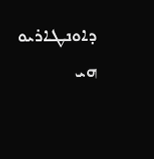ܕܐܘܢܛܐܪܝܘ ܗܝ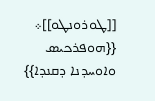[[ܛܘܪܘܢܛܘ]]܀
{{ܗܘܦܪܟܝܣ ܘܐܘܚܕܢܐ ܕܩܢܕܐ}}